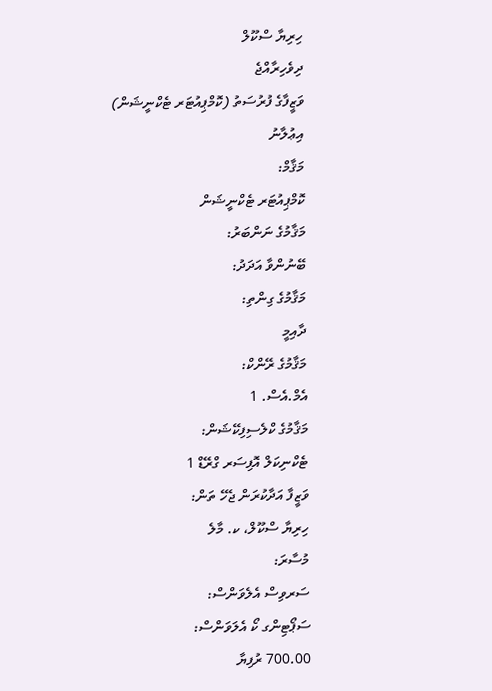ހިރިޔާ ސްކޫލް
ދިވެހިރާއްޖެ
ވަޒީފާގެ ފުރުސަތު (ކޮމްޕިއުޓަރ ޓެކްނީޝަން)
އިޢުލާނު
މަޤާމް:
ކޮމްޕިއުޓަރ ޓެކްނީޝަން
މަޤާމުގެ ނަންބަރު:
ބޭނުންވާ އަދަދު:
މަޤާމުގެ ގިންތި:
ދާއިމީ
މަޤާމުގެ ރޭންކް:
އެމް.އެސް. 1
މަޤާމުގެ ކްލެސިފިކޭޝަން:
ޓެކްނިކަލް އޮފިސަރ ގްރޭޑް 1
ވަޒީފާ އަދާކުރަން ޖެހޭ ތަން:
ހިރިޔާ ސްކޫލް، ކ. މާލެ
މުސާރަ:
ސަރވިސް އެލެވަންސް:
ސަޕޯޓިންގ ކޯ އެލަވަންސް:
700.00 ރުފިޔާ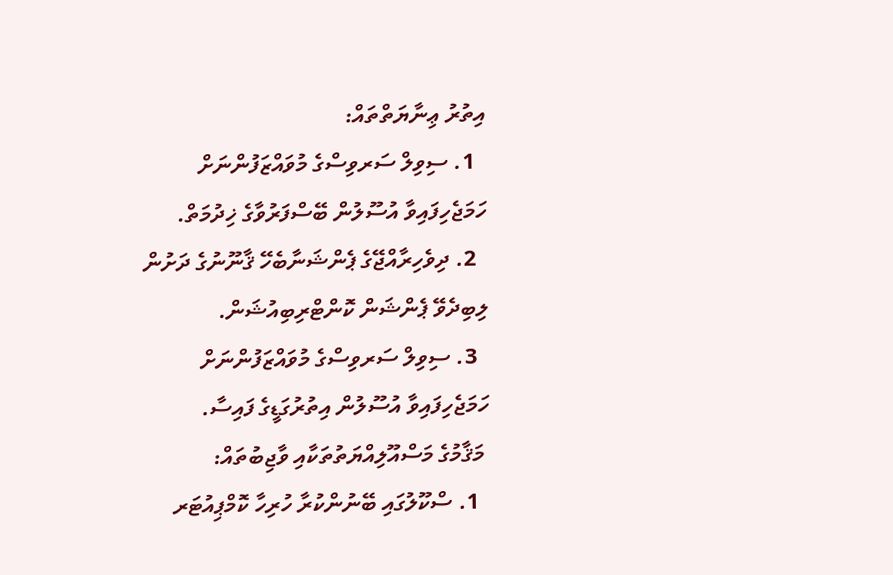އިތުރު ޢިނާޔަތްތައް:
  1. ސިވިލް ސަރވިސްގެ މުވައްޒަފުންނަށް ހަމަޖެހިފައިވާ އުސޫލުން ބޭސްފަރުވާގެ ޚިދުމަތް.
  2. ދިވެހިރާއްޖޭގެ ޕެންޝަނާބެހޭ ޤާނޫނުގެ ދަށުން ލިބިދެވޭ ޕެންޝަން ކޮންޓްރިބިއުޝަން.
  3. ސިވިލް ސަރވިސްގެ މުވައްޒަފުންނަށް ހަމަޖެހިފައިވާ އުސޫލުން އިތުރުގަޑީގެ ފައިސާ.
 މަޤާމުގެ މަސްއޫލިއްޔަތުތަކާއި ވާޖިބުތައް:
  1. ސްކޫލުގައި ބޭނުންކުރާ ހުރިހާ ކޮމްޕިއުޓަރ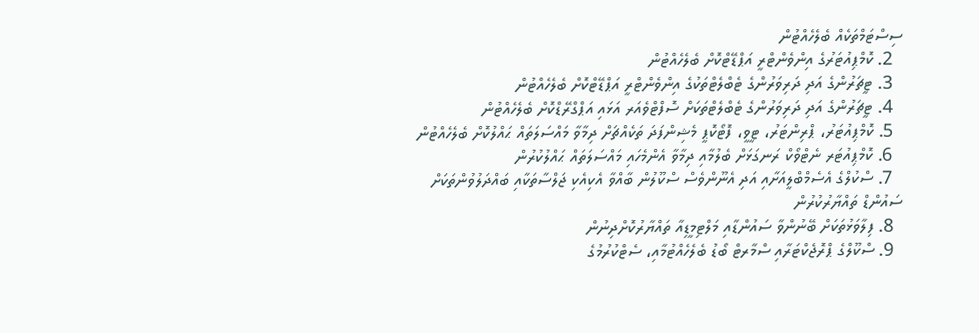ސިސްޓަމްތަކެއް ބެލެހެއްޓުން
  2. ކޮމްޕިއުޓަރުގެ އިންވެންޓްރީ އަޕްޑޭޓްކޮށް ބެލެހެއްޓުން
  3. ޓީޗަރުންގެ އަދި ދަރިވަރުންގެ ޓެބްލެޓްތަކުގެ އިންވެންޓްރީ އަޕްޑޭޓްކޮށް ބެލެހެއްޓުން
  4. ޓީޗަރުންގެ އަދި ދަރިވަރުންގެ ޓެބްލެޓްތަކަށް ސޮފްޓްވެއަރ އަޅައި އަޕްގްރޭޑްކޮށް ބެލެހެއްޓުން
  5. ކޮމްޕިއުޓަރު، ޕްރިންޓަރު، ޓީވީ، ފޮޓޯކޮޕީ މެޝިންފަދަ ތަކެއްޗަށް ދިމާވާ މައްސަލަތައް ޙައްލުކޮށް ބެލެހެއްޓުން
  6. ކޮމްޕިއުޓަރ ނެޓްވޯކް ރަނގަޅަށް ބެލުމާއި ދިމާވާ އެންމެހައި މައްސަލަތައް ޙައްލުކުރުން
  7. ސްކުލްގެ އެސެމްބްލީއަށާއި އަދި އެނޫންވެސް ސްކޫލުން ބާއްވާ އެކިއެކި ޖަލްސާތަކާއި ބައްދަލުވުންތަކަށް ސައުންޑް ތައްޔާރުކުރުން
  8. ފިލާވަޅުތަކަށް ބޭނުންވާ ސައުންޑާއި މަލްޓިމީޑިއާ ތައްޔާރުކޮށްދިނުން
  9. ސްކޫލްގެ ޕްރޮޖެކްޓަރާއި ސްމާރޓް ބޯޑު ބެލެހެއްޓުމާއި، ސެޓްކުރުމުގެ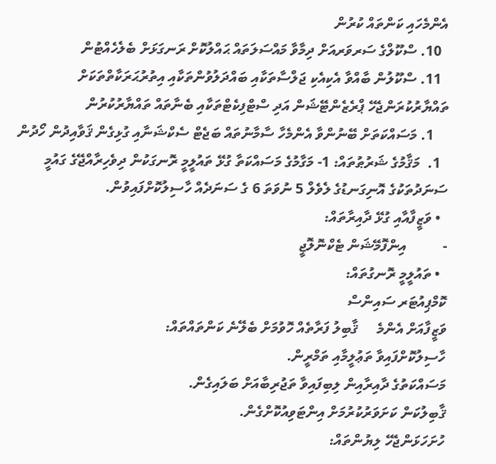އެންމެހައި ކަންތައް ކުރުން
  10. ސްކޫލްގެ ސަރވަރއަށް ދިމާވާ މައްސަލަތައް ޙައްލުކޮށް ރަނގަޅަށް ބެލެހެއްޓުން
  11. ސްކޫލުން ބާއްވާ އެކިއެކި ޖަލްސާތަކާއި ބައްދަލުވުންތަކާއި އިތުރުޙަރަކާތްތަކަށް ތައްޔާރުކުރަންޖެހޭ ޕްރެޒެންޓޭޝަން އަދި ސްޓްފިކެޓްތަކާއި ބެނާތައް ތައްޔާރުކުރުން
    1. މަސައްކަތަށް ބޭނުންވާ އެންމެހާ ސާމާނުތައް ބަޖެޓް ސެކްޝަނާއި ގުޅިގެން ޤަވާއިދުން ހޯދުން
  1.  މަޤާމުގެ ޝަރުޠުތައް: 1- މަގާމުގެ މަސައްކަތާ ގުޅޭ ތައުލީމީ ރޮނގަކުން ދިވެހިރާއްޖޭގެ ގައުމީ ސަނަދުތަކުގެ އޮނިގަނޑުގެ ލެވެލް 5 ނުވަތަ 6 ގެ ސަނަދެއް ހާސިލުކޮށްފައިވުން.
  • ވަޒީފާއާއި ގުޅޭ ދާއިރާތައް:
-          އިންފޮމޭޝަން ޓެކްނޮލޮޖީ
  • ތައުލީމީ ރޮނގުތައް:
ކޮމްޕިއުޓަރ ސައިންސް
ވަޒީފާއަށް އެންމެ     ޤާބިލު ފަރާތެއް ހޮވުމަށް ބެލޭނެ ކަންތައްތައް:
ހާސިލުކޮށްފައިވާ ތަޢުލީމާއި ތަމްރީން.
މަސައްކަތުގެ ދާއިރާއިން ލިބިފައިވާ ތަޖުރިބާއަށް ބަލައިގެން.
ޤާބިލުކަން ކަށަވަރުކުރުމަށް އިންޓަވިއުކޮށްގެން.
ހުށަހަޅަންޖެހޭ ލިޔުންތައް: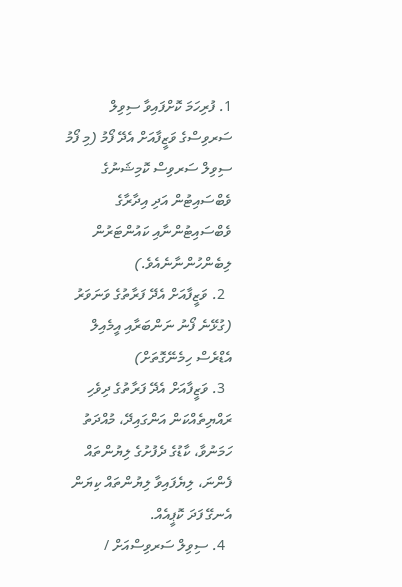1. ފުރިހަމަ ކޮށްފައިވާ ސިވިލް ސަރވިސްގެ ވަޒީފާއަށް އެދޭ ފޯމު (މި ފޯމު ސިވިލް ސަރވިސް ކޮމިޝަނުގެ ވެބްސައިޓުން އަދި އިދާރާގެ ވެބްސައިޓުންނާއި ކައުންޓަރުން ލިބެންހުންނާނެއެވެ.)
  2. ވަޒީފާއަށް އެދޭ ފަރާތުގެ ވަނަވަރު (ގުޅޭނެ ފޯނު ނަންބަރާއި އީމެއިލް އެޑްރެސް ހިމެނޭގޮތަށް)
  3. ވަޒީފާއަށް އެދޭ ފަރާތުގެ ދިވެހި ރައްޔިތެއްކަން އަންގައިދޭ، މުއްދަތު ހަމަނުވާ، ކާޑުގެ ދެފުށުގެ ލިޔުންތައް ފެންނަ، ލިޔެފައިވާ ލިޔުންތައް ކިޔަން އެނގޭ ފަދަ ކޮޕީއެއް.
  4. ސިވިލް ސަރވިސްއަށް /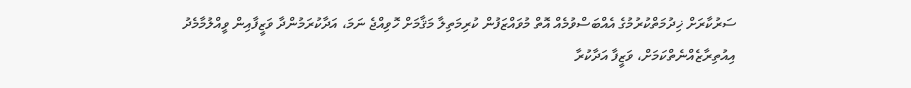ސަރުކާރަށް ޚިދުމަތްކުރުމުގެ އެއްބަސްވުމެއް އޮތް މުވައްޒަފުން ކުރިމަތިލާ މަޤާމަށް ހޮވިއްޖެ ނަމަ، އަދާކުރަމުންދާ ވަޒީފާއިން ވީއްލުމާމެދު އިއުތިރާޒެއްނެތްކަމަށް، ވަޒީފާ އަދާކުރާ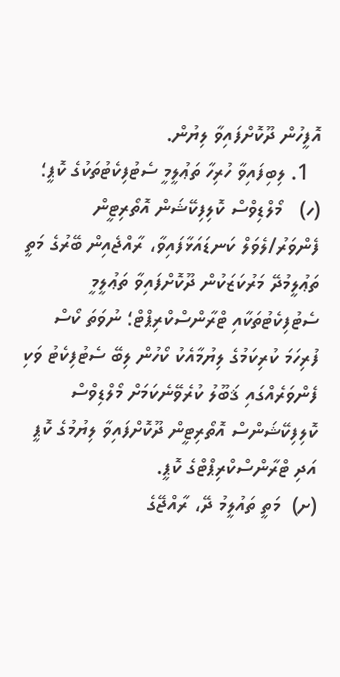އޮފީހުން ދޫކޮށްފައިވާ ލިޔުން.
  1. ލިބިފައިވާ ހުރިހާ ތަޢުލީމީ ސެޓުފިކެޓުތަކުގެ ކޮޕީ؛
(ހ)   މޯލްޑިވްސް ކޮލިފިކޭޝަން އޮތޯރިޓީން ފެންވަރު/ލެވަލް ކަނޑައަޅާފައިވާ، ރާއްޖެއިން ބޭރުގެ މަތީ ތަޢުލީމުދޭ މަރުކަޒަކުން ދޫކޮށްފައިވާ ތަޢުލީމީ ސެޓުފިކެޓުތަކާއި ޓްރާންސްކްރިޕްޓް؛ ނުވަތަ ކޯސް ފުރިހަމަ ކުރިކަމުގެ ލިޔުމާއެކު ކޯހުން ލިބޭ ސެޓުފިކެޓު ވަކި ފެންވަރެއްގައި ޤަބޫލު ކުރެވޭނެކަމަށް މޯލްޑިވްސް ކޮލިފިކޭޝަންސް އޮތޯރިޓީން ދޫކޮށްފައިވާ ލިޔުމުގެ ކޮޕީ އަދި ޓްރާންސްކްރިޕްޓްގެ ކޮޕީ.
(ށ)  މަތީ ތައުލީމު ދޭ، ރާއްޖޭގެ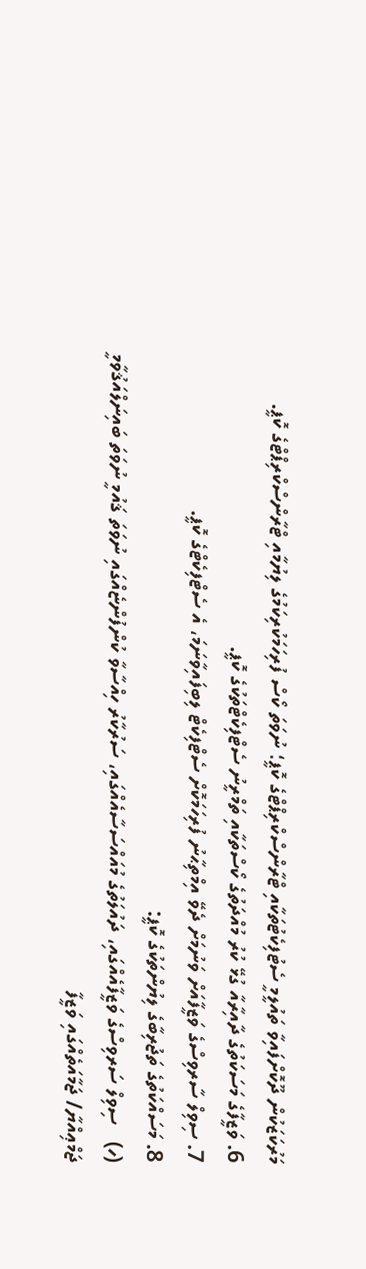މަރުކަޒަކުން ދޫކޮށްފައިވާ ތައުލީމީ ސެޓުފިކެޓުތަކާއި ޓްރާންސްކްރިޕްޓްގެ ކޮޕީ؛ ނުވަތަ ކޯސް ފުރިހަމަކުރިކަމުގެ ލިޔުމާއި ޓްރާންސްކްރިޕްޓްގެ ކޮޕީ.
6. ވަޒީފާގެ މަސަކަތުގެ ދާއިރާއާ ގުޅޭ ކުރު މުއްދަތުގެ ކޯސްތަކާއި ތަމްރީނު ސެޓްފިކެޓްތަކުގެ ކޮޕީ.
7. ސިވިލް ސާރވިސްގެ ވަޒީފާއަށް ވަނުމަށް ދެވޭ އިމްތިޙާނު ފުރިހަމަކޮށް ސެޓްފިކެޓް ލިބިފައިވާނަމަ، އެ ސެޓްފިކެޓްގެ ކޮޕީ.
8. މަސައްކަތުގެ ތަޖުރިބާގެ ލިޔުންތަކުގެ ކޮޕީ:
(ހ)   ސިވިލް ސަރވިސްގެ ވަޒީފާއެއްގައި، ދައުލަތުގެ މުއައްސަސާއެއްގައި، ސަރުކާރު ހިއްސާވާ ކުންފުންޏެއްގައި ނުވަތަ ޤައުމީ ނުވަތަ ބައިނަލްއަޤުވާމީ ޖަމްޢިއްޔާ/ ޖަމާއަތެއްގައި ވަޒީފާ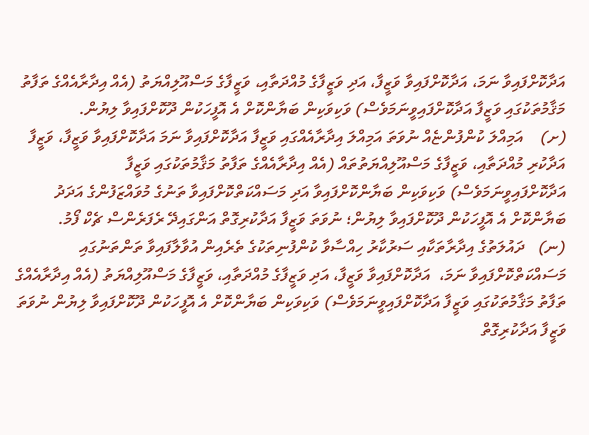އަދާކޮށްފައިވާ ނަމަ، އަދާކޮށްފައިވާ ވަޒީފާ، އަދި ވަޒީފާގެ މުއްދަތާއި، ވަޒީފާގެ މަސްއޫލިއްޔަތު (އެއް އިދާރާއެއްގެ ތަފާތު މަޤާމުތަކުގައި ވަޒީފާ އަދާކޮށްފައިވީނަމަވެސް) ވަކިވަކިން ބަޔާންކޮށް އެ އޮފީހަކުން ދޫކޮށްފައިވާ ލިޔުން.
(ށ)    އަމިއްލަ ކުންފުންޏެއް ނުވަތަ އަމިއްލަ އިދާރާއެއްގައި ވަޒީފާ އަދާކޮށްފައިވާ ނަމަ އަދާކޮށްފައިވާ ވަޒީފާ، ވަޒީފާ އަދާކުރި މުއްދަތާއި، ވަޒީފާގެ މަސްއޫލިއްޔަތުތައް (އެއް އިދާރާއެއްގެ ތަފާތު މަޤާމުތަކުގައި ވަޒީފާ އަދާކޮށްފައިވީނަމަވެސް) ވަކިވަކިން ބަޔާންކޮށްފައިވާ އަދި މަސައްކަތްކޮށްފައިވާ ތަނުގެ މުވައްޒަފުންގެ އަދަދު ބަޔާންކޮށް އެ އޮފީހަކުން ދޫކޮށްފައިވާ ލިޔުން؛ ނުވަތަ ވަޒީފާ އަދާކުރިގޮތް އަންގައިދޭ ރެފަރެންސް ޗެކް ފޯމު.
(ނ)   ދައުލަތުގެ އިދާރާތަކާއި ސަރުކާރު ހިއްސާވާ ކުންފުނިތަކުގެ ތެރެއިން އުވާލާފައިވާ ތަންތަނުގައި މަސައްކަތްކޮށްފައިވާ ނަމަ،  އަދާކޮށްފައިވާ ވަޒީފާ، އަދި ވަޒީފާގެ މުއްދަތާއި، ވަޒީފާގެ މަސްއޫލިއްޔަތު (އެއް އިދާރާއެއްގެ ތަފާތު މަޤާމުތަކުގައި ވަޒީފާ އަދާކޮށްފައިވީނަމަވެސް) ވަކިވަކިން ބަޔާންކޮށް އެ އޮފީހަކުން ދޫކޮށްފައިވާ ލިޔުން ނުވަތަ ވަޒީފާ އަދާކުރިގޮތް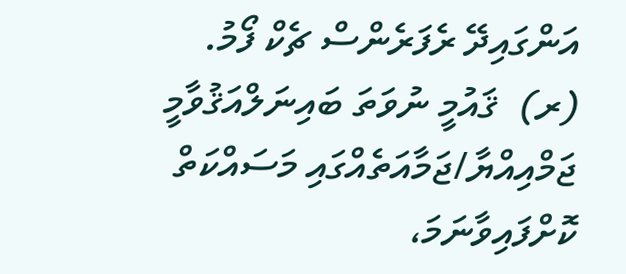އަންގައިދޭ ރެފަރެންސް ޗެކް ފޯމު.
(ރ)  ޤައުމީ ނުވަތަ ބައިނަލްއަޤުވާމީ ޖަމްއިއްޔާ/ޖަމާއަތެއްގައި މަސައްކަތް ކޮށްފައިވާނަމަ،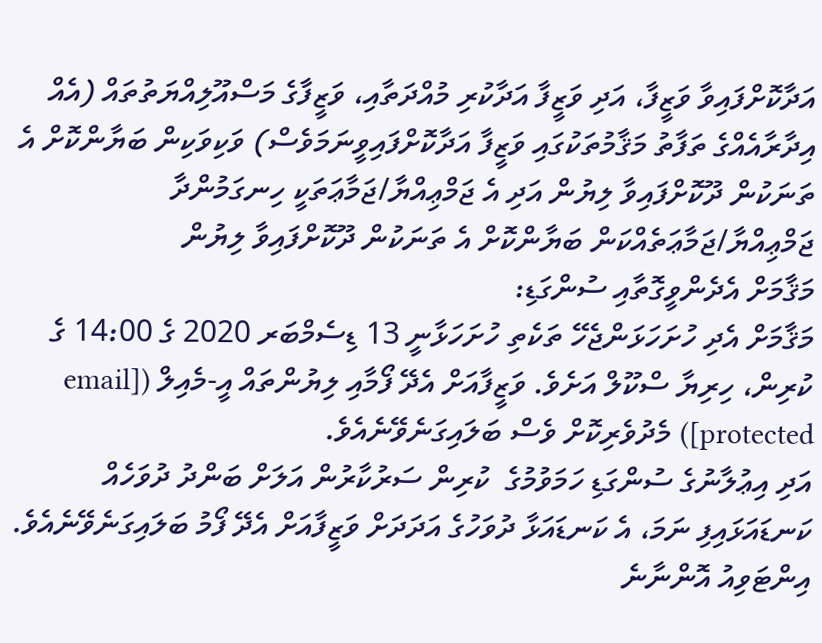އަދާކޮށްފައިވާ ވަޒީފާ، އަދި ވަޒީފާ އަދާކުރި މުއްދަތާއި، ވަޒީފާގެ މަސްއޫލިއްޔަތުތައް (އެއް އިދާރާއެއްގެ ތަފާތު މަޤާމުތަކުގައި ވަޒީފާ އަދާކޮށްފައިވީނަމަވެސް) ވަކިވަކިން ބަޔާންކޮށް އެ ތަނަކުން ދޫކޮށްފައިވާ ލިޔުން އަދި އެ ޖަމްޢިއްޔާ/ޖަމާޢަތަކީ ހިނގަމުންދާ ޖަމްޢިއްޔާ/ޖަމާޢަތެއްކަން ބަޔާންކޮށް އެ ތަނަކުން ދޫކޮށްފައިވާ ލިޔުން
މަޤާމަށް އެދެންވީގޮތާއި ސުންގަޑި:
މަޤާމަށް އެދި ހުށަހަޅަންޖެހޭ ތަކެތި ހުށަހަޅާނީ 13 ޑިސެމްބަރ 2020 ގެ 14:00 ގެ ކުރިން، ހިރިޔާ ސްކޫލް އަށެވެ. ވަޒީފާއަށް އެދޭ ފޯމާއި ލިޔުންތައް އީ-މެއިލް ([email protected]) މެދުވެރިކޮށް ވެސް ބަލައިގަނެވޭނެއެވެ.
އަދި އިޢުލާނުގެ ސުންގަޑި ހަމަވުމުގެ  ކުރިން ސަރުކާރުން އަލަށް ބަންދު ދުވަހެއް ކަނޑައަޅައިފި ނަމަ، އެ ކަނޑައަޅާ ދުވަހުގެ އަދަދަށް ވަޒީފާއަށް އެދޭ ފޯމު ބަލައިގަނެވޭނެއެވެ.
އިންޓަވިއު އޮންނާނެ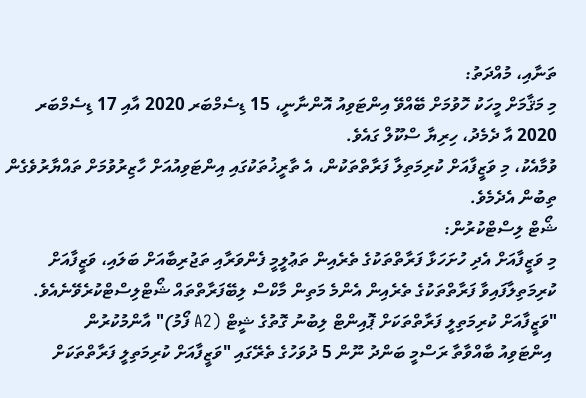ތަނާއި، މުއްދަތު:
މި މަޤާމަށް މީހަކު ހޮވުމަށް ބޭއްވޭ އިންޓަވިއު އޮންނާނީ، 15 ޑިސެމްބަރ 2020 އާއި 17 ޑިސެމްބަރ 2020 އާ ދެމެދު، ހިރިޔާ ސްކޫލް ގައެވެ.
ވުމާއެކު، މި ވަޒީފާއަށް ކުރިމަތިލާ ފަރާތްތަކުން، އެ ތާރީޚުތަކުގައި އިންޓަވިއުއަށް ހާޒިރުވުމަށް ތައްޔާރުވެގެން ތިބުން އެދެމެވެ.
ޝޯޓް ލިސްޓްކުރުން:
މި ވަޒީފާއަށް އެދި ހުށަހަޅާ ފަރާތްތަކުގެ ތެރެއިން ތަޢުލީމީ ފެންވަރާއި ތަޖުރިބާއަށް ބަލައި، ވަޒީފާއަށް ކުރިމަތިލާފައިވާ ފަރާތްތަކުގެ ތެރެއިން އެންމެ މަތިން މާކްސް ލިބޭފަރާތްތައް ޝޯޓްލިސްޓްކުރެވޭނެއެވެ.
"ވަޒީފާއަށް ކުރިމަތިލީ ފަރާތްތަކަށް ޕޮއިންޓް ލިބުނު ގޮތުގެ ޝީޓް (A2 ފޯމު)" އާންމުކުރުން
 އިންޓަވިއު ބާއްވާތާ ރަސްމީ ބަންދު ނޫން 5 ދުވަހުގެ ތެރޭގައި "ވަޒީފާއަށް ކުރިމަތިލީ ފަރާތްތަކަށް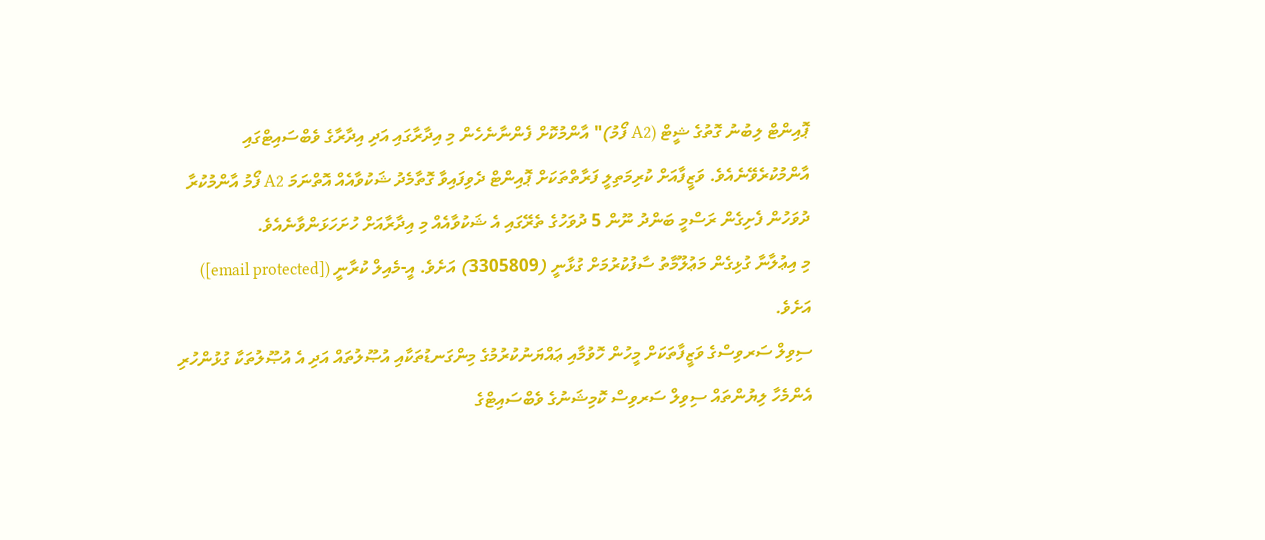ޕޮއިންޓް ލިބުނު ގޮތުގެ ޝީޓް (A2 ފޯމު)" އާންމުކޮށް ފެންނާނެހެން މި އިދާރާގައި އަދި އިދާރާގެ ވެބްސައިޓްގައި އާންމުކުރެވޭނެއެވެ. ވަޒީފާއަށް ކުރިމަތިލީ ފަރާތްތަކަށް ޕޮއިންޓް ދެވިފައިވާ ގޮތާމެދު ޝަކުވާއެއް އޮތްނަމަ A2 ފޯމު އާންމުކުރާ ދުވަހުން ފެށިގެން ރަސްމީ ބަންދު ނޫން 5 ދުވަހުގެ ތެރޭގައި އެ ޝަކުވާއެއް މި އިދާރާއަށް ހުށަހަޅަންވާނެއެވެ.
މި އިޢުލާނާ ގުޅިގެން މަޢުލޫމާތު ސާފުކުރުމަށް ގުޅާނީ (3305809) އަށެވެ. އީ-މެއިލް ކުރާނީ ([email protected]) އަށެވެ.
ސިވިލް ސަރވިސްގެ ވަޒީފާތަކަށް މީހުން ހޮވުމާއި ޢައްޔަނުކުރުމުގެ މިންގަނޑުތަކާއި އުޞޫލުތައް އަދި އެ އުޞޫލުތަކާ ގުޅުންހުރި އެންމެހާ ލިޔުންތައް ސިވިލް ސަރވިސް ކޮމިޝަނުގެ ވެބްސައިޓްގެ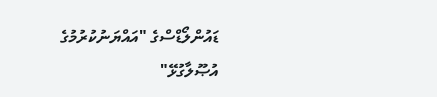ޑައުންލޯޑްސްގެ "އައްޔަނުކުރުމުގެ އުޞޫލާގުޅޭ"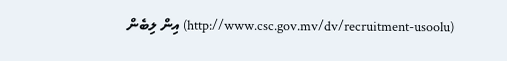(http://www.csc.gov.mv/dv/recruitment-usoolu) އިން ލިބެން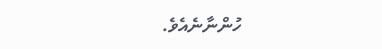ހުންނާނެއެވެ.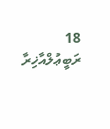18 ރަބީޢުލްއާޚިރާ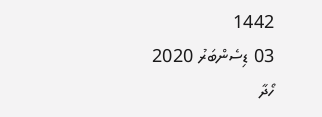1442
03 ޑިސެންބަރު 2020
ހޯދާ